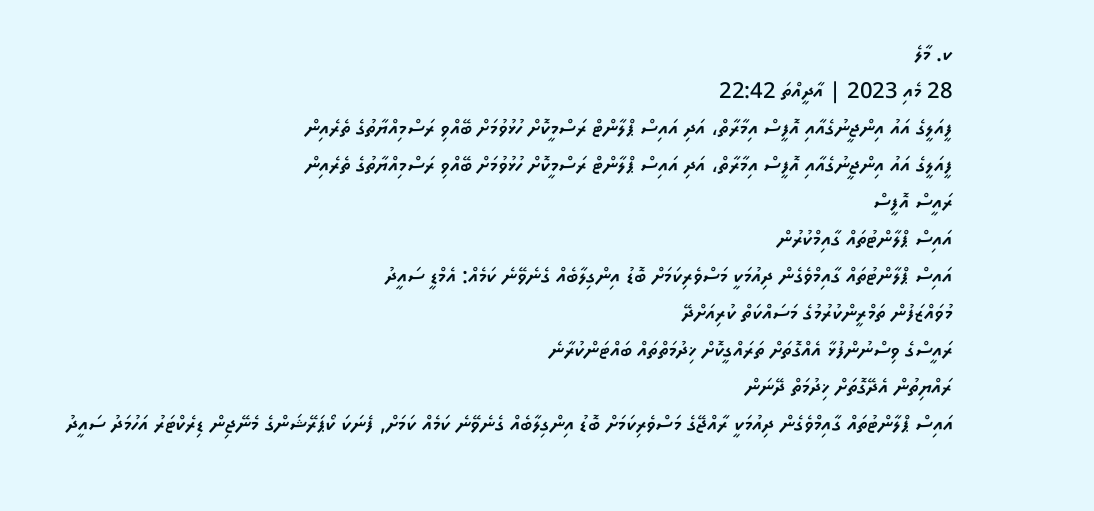ކ. މާލެ
28 މެއި 2023 | އާދީއްތަ 22:42
ފީއަލީގެ އައު އިންޖީނުގެއާއި އޮފީސް އިމާރާތް، އަދި އައިސް ޕްލާންޓް ރަސްމީކޮށް ހުޅުވުމަށް ބޭއްވި ރަސްމިއްޔާތުގެ ތެރެއިން
ފީއަލީގެ އައު އިންޖީނުގެއާއި އޮފީސް އިމާރާތް، އަދި އައިސް ޕްލާންޓް ރަސްމީކޮށް ހުޅުވުމަށް ބޭއްވި ރަސްމިއްޔާތުގެ ތެރެއިން
ރައީސް އޮފީސް
އައިސް ޕްލާންޓުތައް ގާއިމްކުރުން
އައިސް ޕްލާންޓުތައް ގާއިމްވެގެން ދިއުމަކީ މަސްވެރިކަމަށް ބޮޑު އިންގިލާބެއް ގެނެވޭނެ ކަމެއް: އެމްޑީ ސައީދު
މުވައްޒަފުން ތަމްރީންކުރުމުގެ މަސައްކަތް ކުރިއަށްދޭ
ރައީސްގެ ވިސްނުންފުޅާ އެއްގޮތަށް ތަރައްގީކޮށް ޚިދުމަތްތައް ބައްޓަންކުރާނެ
ރައްޔިތުން އެދޭގޮތަށް ޚިދުމަތް ދޭނަން
އައިސް ޕްލާންޓުތައް ގާއިމްވެގެން ދިއުމަކީ ރާއްޖޭގެ މަސްވެރިކަމަށް ބޮޑު އިންގިލާބެއް ގެނެވޭނެ ކަމެއް ކަމަށް, ފެނަކަ ކޯޕަރޭޝަންގެ މެނޭޖިން ޑިރެކްޓަރު އަހުމަދު ސައީދު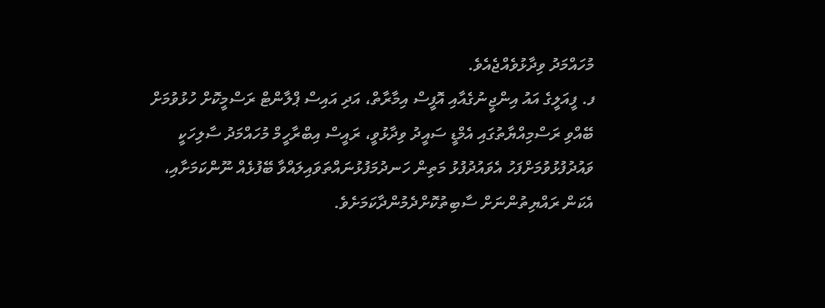މުހައްމަދު ވިދާޅުވެއްޖެއެވެ.
ފ. ފީއަލީގެ އައު އިންޖީނުގެއާއި އޮފީސް އިމާރާތް، އަދި އައިސް ޕްލާންޓް ރަސްމީކޮށް ހުޅުވުމަށް ބޭއްވި ރަސްމިއްޔާތުގައި އެމްޑީ ސައީދު ވިދާޅުވީ، ރައީސް އިބްރާހީމް މުހައްމަދު ސާލިހަކީ ވައުދުފުޅުވުމަށްފަހު އެވައުދުފުޅު މަތިން ހަނދުމަފުޅުނައްތަވައިލައްވާ ބޭފުޅެއް ނޫންކަމަށާއި، އެކަން ރައްޔިތުންނަށް ސާބިތުކޮށްދެމުންދާކަމަށެވެ.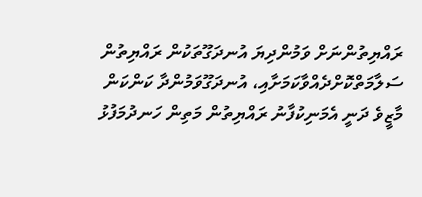ރައްޔިތުންނަށް ވަމުންދިޔަ އުނދަގޫތަކުން ރައްޔިތުން ސަލާމަތްކޮށްދެއްވާކަމަށާއި، އުނދަގޫވަމުންދާ ކަންކަން މާޒީވެ ދަނީ އެމަނިކުފާނު ރައްޔިތުން މަތިން ހަނދުމަފުޅު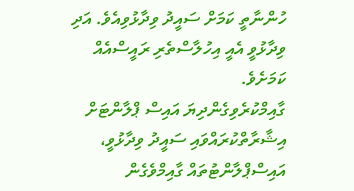ހުންނާތީ ކަމަށް ސައީދު ވިދާޅުވިއެވެ. އަދި ވިދާޅުވީ އެއީ އިހުލާސްތެރި ރައީސްއެއް ކަމަށެވެ.
ގާއިމްކުރެވިގެންދިޔަ އައިސް ޕްލާންޓަށް އިޝާރާތްކުރައްވައި ސައީދު ވިދާޅުވީ، އައިސްޕްލާންޓުތައް ގާއިމްވެގެން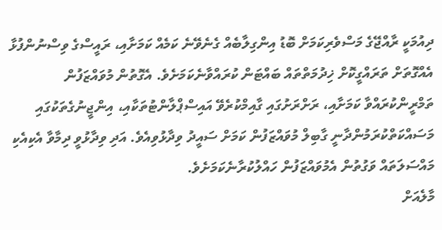ދިއުމަކީ ރާއްޖޭގެ މަސްވެރިކަމަށް ބޮޑު އިންގިލާބެއް ގެނެވޭނެ ކަމެއް ކަމަށާއި، ރައީސްގެ ވިސްނުންފުޅާ އެއްގޮތަށް ތަރައްގީކޮށް ޚިދުމަތްތައް ބައްޓަން ކުރައްވާނެކަމަށެވެ. އެގޮތުން މުވައްޒަފުން ތަމްރީންކުރައްވާ ކަމަށާއި، ރަށްރަށުގައި ގާއިމްކުރެވޭ އައިސްޕްލާންޓުތަކާއި، އިންޖީނުގެތަކުގައި މަސައްކަތްކުރަމުންދާނީ ގާބިލް މުވައްޒަފުން ކަމަށް ސައީދު ވިދާޅުވިއެވެ. އަދި ވިދާޅުވީ ދިމާވާ އެކިއެކި މައްސަލަތައް ވަގުތުން އެމުވައްޒަފުން ހައްލުކުރާނެކަމަށެވެ.
މާލެއަށް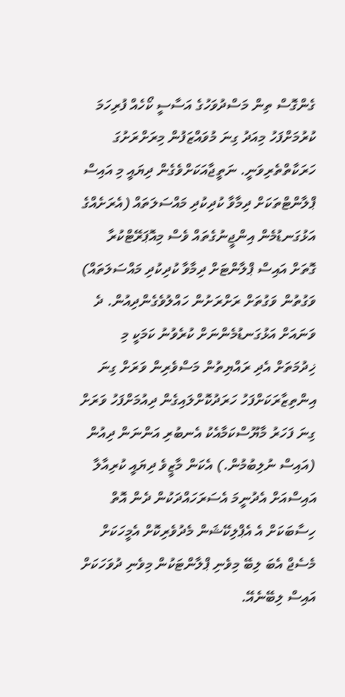ގެންގޮސް ތިން މަސްދުވަހުގެ އަސާސީ ކޯހެއް ފުރިހަމަ ކުރުމަށްފަހު މިއަދު ގިނަ މުވައްޒަފުން މިރަށްރަށުގަ ހަރަކާތްތެރިވަނީ. ނަތީޖާއަކަށްވެގެން ދިޔައީ މި އައިސް ޕްލާންޓްތަކަށް ދިމާވާ ކުދިކުދި މައްސަލަތައް (އެރަށެއްގެ އަޅުގަނޑުމެން އިންޖީނުގެތައް ވެސް މިއޮޕަރޭޓްކުރާ ގޮތަށް އައިސް ޕްލާންޓަށް ދިމާވާ ކުދިކުދި މައްސަލަތައް) ވަގުތުން ވަގުތަށް ރަށްރަށުން ހައްލުވެގެންދިއުން. ދެ ވަނައަށް އަޅުގަނޑުމެންނަށް ކުރެވުނު ކަމަކީ މި ޚިދުމަތަށް އެދި ރައްޔިތުން މަސްވެރިން ވަރަށް ގިނަ އިންތިޒާރަކަށްފަހު ހަރަދުކޮށްލައިގެން ދިއުމަށްފަހު ވަރަށް ގިނަ ފަހަރު މާޔޫސްކަމާއެކު އެނބުރި އަންނަން ދިއުން (އައިސް ނުލިބުމުން.) އެކަން މާޒީވެ ދިޔައީ ކުރިއާލާ އައިސްއަށް އެދުނީމަ އެސަރަހައްދަކުން ދެން އޮތް ހިސާބަކަށް އެ އެޕްލިކޭޝަން މެދުވެރިކޮށް އެމީހަކަށް މެސެޖް އެބަ ލިބޭ މިވެނި ޕްލާންޓަކުން މިވެނި ދުވަހަކަށް އައިސް ލިބޭނެއޭ.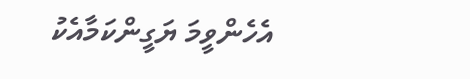އެހެންވީމަ ޔަގީންކަމާއެކު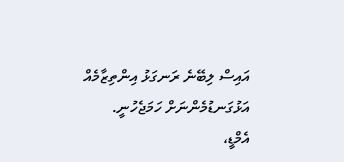އައިސް ލިބޭނެ ރަނގަޅު އިންތިޒާމެއް އަޅުގަނޑުމެންނަށް ހަމަޖެހުނީ.
އެމްޑީ،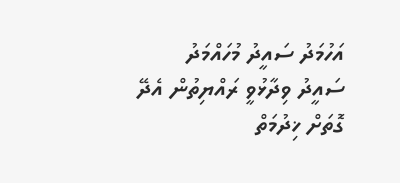އަހުމަދު ސައީދު މުހައްމަދު
ސައީދު ވިދާޅުވީ ރައްޔިތުން އެދޭ ގޮތަށް ޚިދުމަތް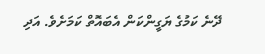ދޭނެ ކަމުގެ ޔަގީންކަން އެބައޮތް ކަމަށެވެ. އަދި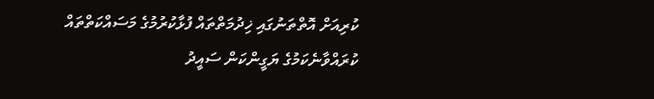ކުރިއަށް އޮތްތަނުގައި ޚިދުމަތްތައް ފުޅާކުރުމުގެ މަސައްކަތްތައް ކުރައްވާނެކަމުގެ ޔަގީންކަން ސައީދު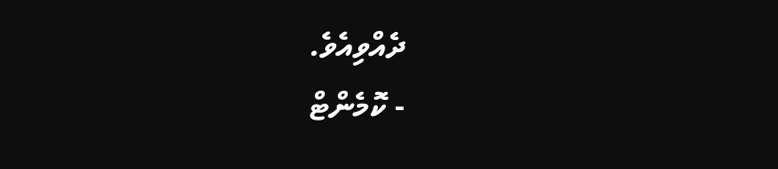ދެއްވިއެވެ.
- ކޮމެންޓް